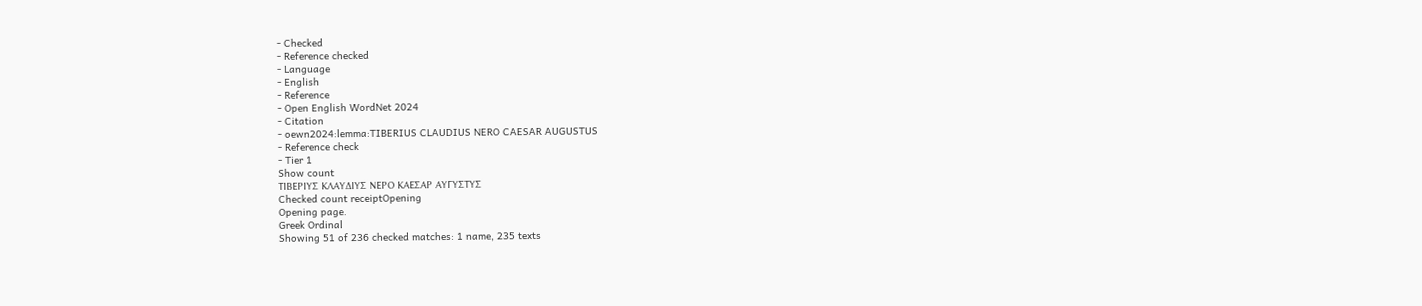- Checked
- Reference checked
- Language
- English
- Reference
- Open English WordNet 2024
- Citation
- oewn2024:lemma:TIBERIUS CLAUDIUS NERO CAESAR AUGUSTUS
- Reference check
- Tier 1
Show count
ΤΙΒΕΡΙΥΣ ΚΛΑΥΔΙΥΣ ΝΕΡΟ ΚΑΕΣΑΡ ΑΥΓΥΣΤΥΣ
Checked count receiptOpening
Opening page.
Greek Ordinal
Showing 51 of 236 checked matches: 1 name, 235 texts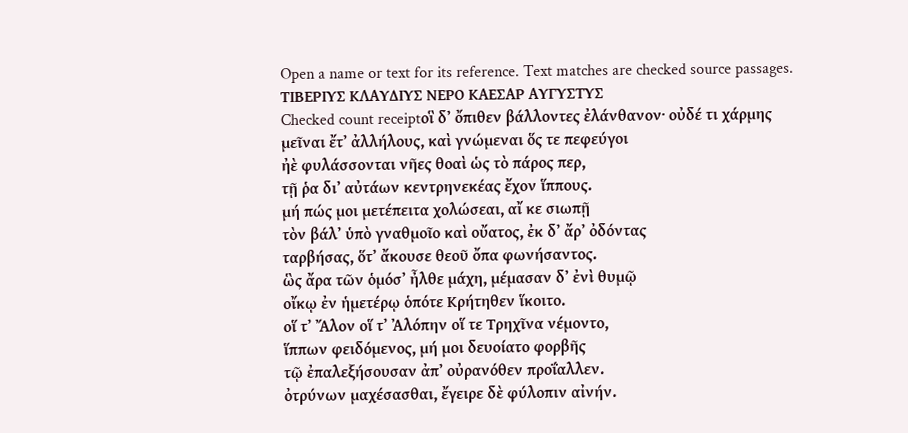Open a name or text for its reference. Text matches are checked source passages.
ΤΙΒΕΡΙΥΣ ΚΛΑΥΔΙΥΣ ΝΕΡΟ ΚΑΕΣΑΡ ΑΥΓΥΣΤΥΣ
Checked count receiptοἳ δʼ ὄπιθεν βάλλοντες ἐλάνθανον· οὐδέ τι χάρμης
μεῖναι ἔτʼ ἀλλήλους, καὶ γνώμεναι ὅς τε πεφεύγοι
ἠὲ φυλάσσονται νῆες θοαὶ ὡς τὸ πάρος περ,
τῇ ῥα διʼ αὐτάων κεντρηνεκέας ἔχον ἵππους.
μή πώς μοι μετέπειτα χολώσεαι, αἴ κε σιωπῇ
τὸν βάλʼ ὑπὸ γναθμοῖο καὶ οὔατος, ἐκ δʼ ἄρʼ ὀδόντας
ταρβήσας, ὅτʼ ἄκουσε θεοῦ ὄπα φωνήσαντος.
ὣς ἄρα τῶν ὁμόσʼ ἦλθε μάχη, μέμασαν δʼ ἐνὶ θυμῷ
οἴκῳ ἐν ἡμετέρῳ ὁπότε Κρήτηθεν ἵκοιτο.
οἵ τʼ Ἄλον οἵ τʼ Ἀλόπην οἵ τε Τρηχῖνα νέμοντο,
ἵππων φειδόμενος, μή μοι δευοίατο φορβῆς
τῷ ἐπαλεξήσουσαν ἀπʼ οὐρανόθεν προΐαλλεν.
ὀτρύνων μαχέσασθαι, ἔγειρε δὲ φύλοπιν αἰνήν.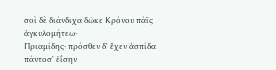σοὶ δὲ διάνδιχα δῶκε Κρόνου πάϊς ἀγκυλομήτεω·
Πριαμίδης· πρόσθεν δʼ ἔχεν ἀσπίδα πάντοσʼ ἐΐσην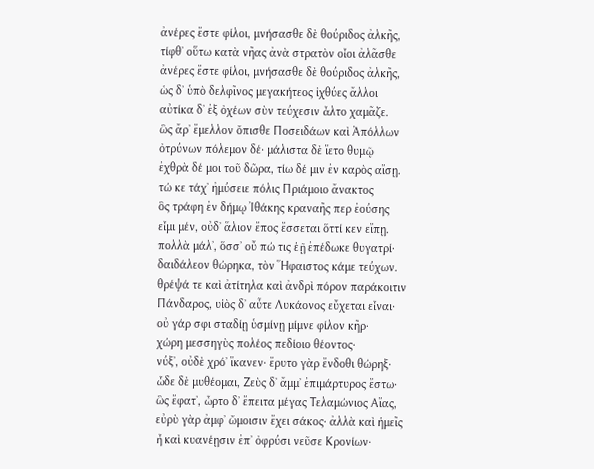ἀνέρες ἔστε φίλοι, μνήσασθε δὲ θούριδος ἀλκῆς,
τίφθʼ οὕτω κατὰ νῆας ἀνὰ στρατὸν οἶοι ἀλᾶσθε
ἀνέρες ἔστε φίλοι, μνήσασθε δὲ θούριδος ἀλκῆς,
ὡς δʼ ὑπὸ δελφῖνος μεγακήτεος ἰχθύες ἄλλοι
αὐτίκα δʼ ἐξ ὀχέων σὺν τεύχεσιν ἆλτο χαμᾶζε.
ὣς ἄρʼ ἔμελλον ὄπισθε Ποσειδάων καὶ Ἀπόλλων
ὀτρύνων πόλεμον δέ· μάλιστα δὲ ἵετο θυμῷ
ἐχθρὰ δέ μοι τοῦ δῶρα, τίω δέ μιν ἐν καρὸς αἴσῃ.
τώ κε τάχʼ ἠμύσειε πόλις Πριάμοιο ἄνακτος
ὃς τράφη ἐν δήμῳ Ἰθάκης κραναῆς περ ἐούσης
εἶμι μέν, οὐδʼ ἅλιον ἔπος ἔσσεται ὅττί κεν εἴπῃ.
πολλὰ μάλʼ, ὅσσʼ οὔ πώ τις ἑῇ ἐπέδωκε θυγατρί·
δαιδάλεον θώρηκα, τὸν Ἥφαιστος κάμε τεύχων.
θρέψά τε καὶ ἀτίτηλα καὶ ἀνδρὶ πόρον παράκοιτιν
Πάνδαρος, υἱὸς δʼ αὖτε Λυκάονος εὔχεται εἶναι·
οὐ γάρ σφι σταδίῃ ὑσμίνῃ μίμνε φίλον κῆρ·
χώρη μεσσηγὺς πολέος πεδίοιο θέοντος·
νύξʼ, οὐδὲ χρόʼ ἵκανεν· ἔρυτο γὰρ ἔνδοθι θώρηξ·
ὧδε δὲ μυθέομαι, Ζεὺς δʼ ἄμμʼ ἐπιμάρτυρος ἔστω·
ὣς ἔφατʼ, ὦρτο δʼ ἔπειτα μέγας Τελαμώνιος Αἴας,
εὐρὺ γὰρ ἀμφʼ ὤμοισιν ἔχει σάκος· ἀλλὰ καὶ ἡμεῖς
ἦ καὶ κυανέῃσιν ἐπʼ ὀφρύσι νεῦσε Κρονίων·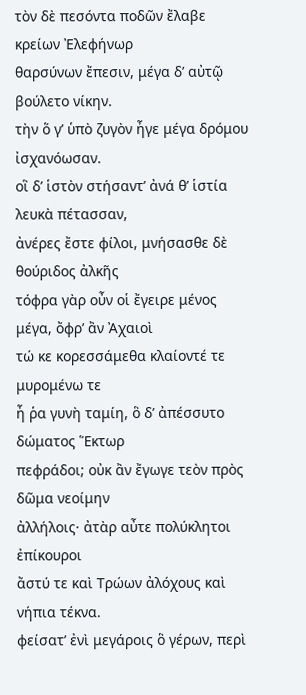τὸν δὲ πεσόντα ποδῶν ἔλαβε κρείων Ἐλεφήνωρ
θαρσύνων ἔπεσιν, μέγα δʼ αὐτῷ βούλετο νίκην.
τὴν ὅ γʼ ὑπὸ ζυγὸν ἦγε μέγα δρόμου ἰσχανόωσαν.
οἳ δʼ ἱστὸν στήσαντʼ ἀνά θʼ ἱστία λευκὰ πέτασσαν,
ἀνέρες ἔστε φίλοι, μνήσασθε δὲ θούριδος ἀλκῆς
τόφρα γὰρ οὖν οἱ ἔγειρε μένος μέγα, ὄφρʼ ἂν Ἀχαιοὶ
τώ κε κορεσσάμεθα κλαίοντέ τε μυρομένω τε
ἦ ῥα γυνὴ ταμίη, ὃ δʼ ἀπέσσυτο δώματος Ἕκτωρ
πεφράδοι; οὐκ ἂν ἔγωγε τεὸν πρὸς δῶμα νεοίμην
ἀλλήλοις· ἀτὰρ αὖτε πολύκλητοι ἐπίκουροι
ἄστύ τε καὶ Τρώων ἀλόχους καὶ νήπια τέκνα.
φείσατʼ ἐνὶ μεγάροις ὃ γέρων, περὶ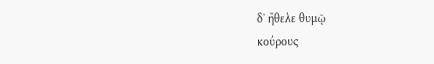δʼ ἤθελε θυμῷ
κούρους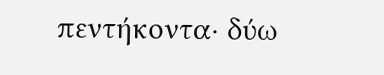πεντήκοντα· δύω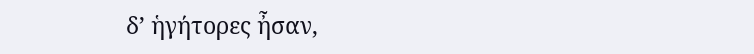δʼ ἡγήτορες ἦσαν,